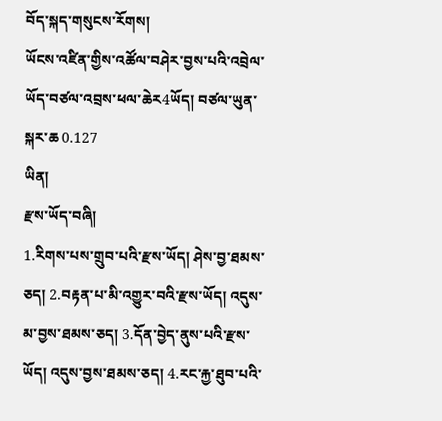བོད་སྐད་གསུངས་རོགས།
ཡོངས་འཛིན་གྱིས་འཚོལ་བཤེར་བྱས་པའི་འབྲེལ་ཡོད་བཙལ་འབྲས་ཕལ་ཆེར4ཡོད། བཙལ་ཡུན་སྐར་ཆ 0.127
ཡིན།
རྫས་ཡོད་བཞི།
1.རིགས་པས་གྲུབ་པའི་རྫས་ཡོད། ཤེས་བྱ་ཐམས་ཅད། 2.བརྟན་པ་མི་འགྱུར་བའི་རྫས་ཡོད། འདུས་མ་བྱས་ཐམས་ཅད། 3.དོན་བྱེད་ནུས་པའི་རྫས་ཡོད། འདུས་བྱས་ཐམས་ཅད། 4.རང་རྐྱ་ཐུབ་པའི་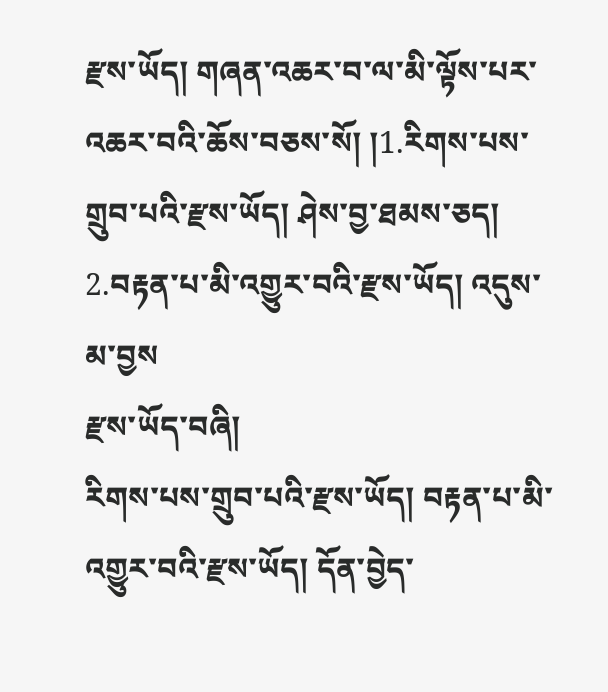རྫས་ཡོད། གཞན་འཆར་བ་ལ་མི་ལྟོས་པར་འཆར་བའི་ཆོས་བཅས་སོ། །1.རིགས་པས་གྲུབ་པའི་རྫས་ཡོད། ཤེས་བྱ་ཐམས་ཅད། 2.བརྟན་པ་མི་འགྱུར་བའི་རྫས་ཡོད། འདུས་མ་བྱས
རྫས་ཡོད་བཞི།
རིགས་པས་གྲུབ་པའི་རྫས་ཡོད། བརྟན་པ་མི་འགྱུར་བའི་རྫས་ཡོད། དོན་བྱེད་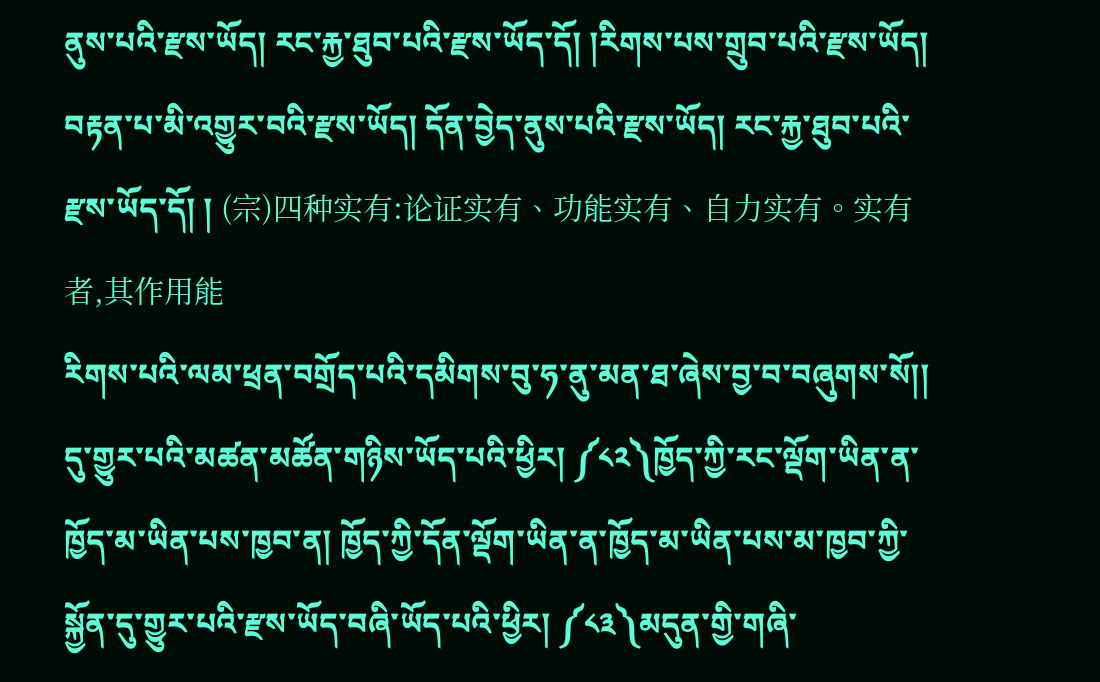ནུས་པའི་རྫས་ཡོད། རང་རྐྱ་ཐུབ་པའི་རྫས་ཡོད་དོ། །རིགས་པས་གྲུབ་པའི་རྫས་ཡོད། བརྟན་པ་མི་འགྱུར་བའི་རྫས་ཡོད། དོན་བྱེད་ནུས་པའི་རྫས་ཡོད། རང་རྐྱ་ཐུབ་པའི་རྫས་ཡོད་དོ། ། (宗)四种实有:论证实有、功能实有、自力实有。实有者,其作用能
རིགས་པའི་ལམ་ཕྲན་བགྲོད་པའི་དམིགས་བུ་ཧ་ནུ་མན་ཐ་ཞེས་བྱ་བ་བཞུགས་སོ།།
དུ་གྱུར་པའི་མཚན་མཚོན་གཉིས་ཡོད་པའི་ཕྱིར། ༼༨༢༽ཁྱོད་ཀྱི་རང་ལྡོག་ཡིན་ན་ཁྱོད་མ་ཡིན་པས་ཁྱབ་ན། ཁྱོད་ཀྱི་དོན་ལྡོག་ཡིན་ན་ཁྱོད་མ་ཡིན་པས་མ་ཁྱབ་ཀྱི་སྐྱོན་དུ་གྱུར་པའི་རྫས་ཡོད་བཞི་ཡོད་པའི་ཕྱིར། ༼༨༣༽མདུན་གྱི་གཞི་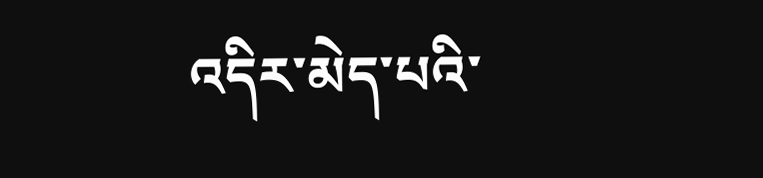འདིར་མེད་པའི་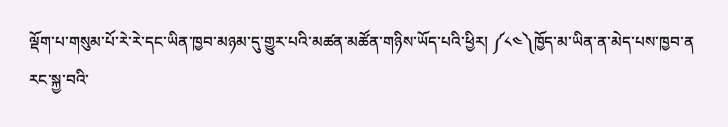ལྡོག་པ་གསུམ་པོ་རེ་རེ་དང་ཡིན་ཁྱབ་མཉམ་དུ་གྱུར་པའི་མཚན་མཚོན་གཉིས་ཡོད་པའི་ཕྱིར། ༼༨༤༽ཁྱོད་མ་ཡིན་ན་མེད་པས་ཁྱབ་ན
རང་སྐྱ་བའི་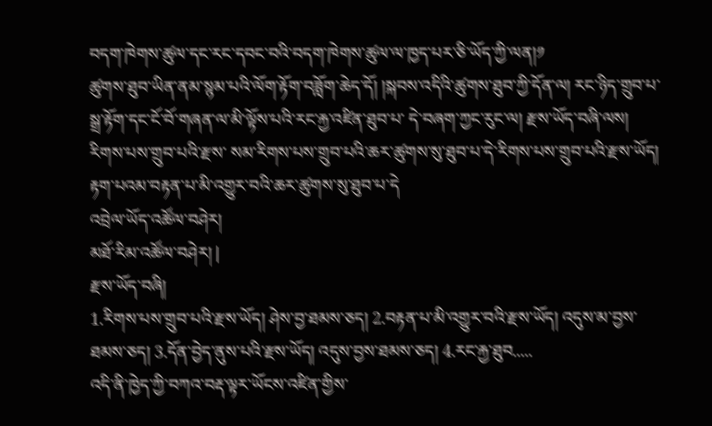བདག་ཁེགས་ཚུལ་དང་རང་དབང་བའི་བདག་ཁེགས་ཚུལ་ལ་ཁྱད་པར་ཅི་ཡོད་ཀྱི་ལན།༡
ཚུགས་ཐུབ་ཡིན་ནམ་སྙམ་པའི་ལོག་རྟོག་བཟློག་ཆེད་དོ། །སྐབས་འདིའི་ཚུགས་ཐུབ་ཀྱི་དོན་ལ། རང་ཉིད་གྲུབ་པ་སྒྲ་རྟོག་དང་ངོ་བོ་གཞན་ལ་མི་ལྟོས་པའི་རང་རྐྱ་འཛིན་ཐུབ་པ་ དེ་བཞག་ཀྱང་རུང་ལ། རྫས་ཡོད་བཞི་ལས། རིགས་པས་གྲུབ་པའི་རྫས་ སམ་རིགས་པས་གྲུབ་པའི་ཆར་ཚུགས་སུ་ཐུབ་པ་དེ་རིགས་པས་གྲུབ་པའི་རྫས་ཡོད། རྟག་པའམ་བརྟན་པ་མི་འགྱུར་བའི་ཆར་ཚུགས་སུ་ཐུབ་པ་དེ
འབྲེལ་ཡོད་འཚོལ་བཤེར།
མཐོ་རིམ་འཚོལ་བཤེར། |
རྫས་ཡོད་བཞི།
1.རིགས་པས་གྲུབ་པའི་རྫས་ཡོད། ཤེས་བྱ་ཐམས་ཅད། 2.བརྟན་པ་མི་འགྱུར་བའི་རྫས་ཡོད། འདུས་མ་བྱས་ཐམས་ཅད། 3.དོན་བྱེད་ནུས་པའི་རྫས་ཡོད། འདུས་བྱས་ཐམས་ཅད། 4.རང་རྐྱ་ཐུབ.....
འདི་ནི་ཁྱེད་ཀྱི་བཀའ་བརྡ་ལྟར་ཡོངས་འཛིན་གྱིས་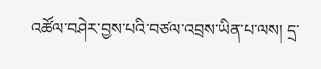འཚོལ་བཤེར་བྱས་པའི་བཙལ་འབྲས་ཡིན་པ་ལས། དྲ་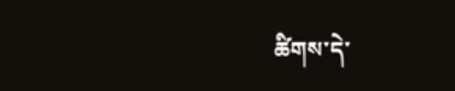ཚིགས་དེ་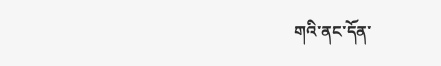གའི་ནང་དོན་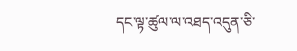དང་ལྟ་ཚུལ་ལ་འཐད་འདུན་ཅི་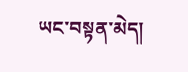ཡང་བསྟན་མེད།